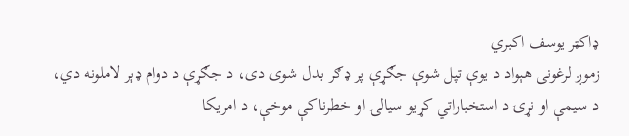ډاکټر یوسف اکبري
زموږ لرغونی هېواد د یوې تپل شوې جګړې پر ډګر بدل شوی دی، د جګړې د دوام ډېر لاملونه دي، د سیمې او نړۍ د استخباراتي کړیو سیالۍ او خطرناکې موخې، د امریکا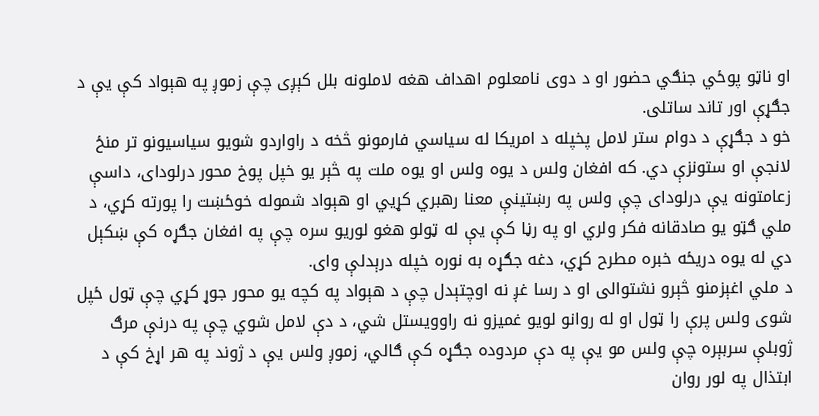او ناټو پوځي جنګي حضور او د دوی نامعلوم اهداف هغه لاملونه بلل کېږی چې زموږ په هېواد کې یې د جګړې اور تاند ساتلی.
خو د جګړې د دوام ستر لامل پخپله د امریکا له سیاسي فارمونو څخه د راواردو شویو سیاسيونو تر منځ لانجې او ستونزې دي. که افغان ولس د یوه ولس او یوه ملت په څېر یو خپل پوخ محور درلودای، داسې زعامتونه یې درلودای چې ولس په رښتینې معنا رهبري کړیي او هېواد شموله خوځښت را پورته کړي، د ملي ګټو یو صادقانه فکر ولري او په رڼا کې یې له ټولو هغو لوریو سره چې په افغان جګړه کې ښکېل دي له یوه دریځه خبره مطرح کړي، دغه جګړه به نوره خپله درېدلې وای.
د ملي اغېزمنو څېرو نشتوالی او د رسا غږ نه اوچتېدل چې د هېواد په کچه یو محور جوړ کړي چې ټول ځپل شوی ولس پرې را ټول او له روانو لویو غمیزو نه راوویستل شي، د دې لامل شوي چې په درنې مرګ ژوبلې سربېره چې ولس مو یې په دې مردوده جګړه کې ګالي، زموږ ولس یې د ژوند په هر اړخ کې د ابتذال په لور روان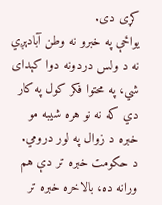کړی دی.
یواځې په خبرو نه وطن آبادېږي نه د ولس دردونه دوا کېدای شي، په محتوا فکر کول په کار دي که نه نو هره شیبه مو خبره د زوال په لور درومي.
د حکومت خبره تر دې هم ورانه ده، بالاخره خبره تر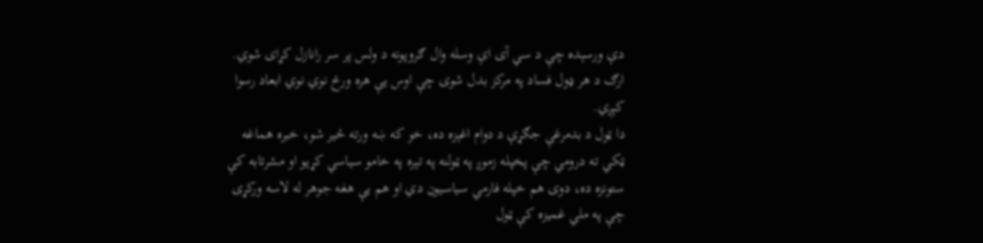دې ورسېده چې د سي آی اې وسله وال ګروپونه د ولس پر سر رانازل کړای شوي. ارګ د هر ډول فساد په مرکز بدل شوی چې اوس یې هره ورځ نوي نوي ابعاد رسوا کېږي.
دا ټول د بدمرغې جګړې د دوام اغېزه ده، خو که ښه ورته ځیر شو، خبره هماغه ټکي ته درومي چې پخپله زموږ په ټولنه په تېره په خامو سیاسي کړیو او مشرتابه کې ستونزه ده، دوی هم خپله فارمي سیاسیون دي او هم یې هغه جوهر له لاسه ورکړی چې په ملي غمیزه کې ټول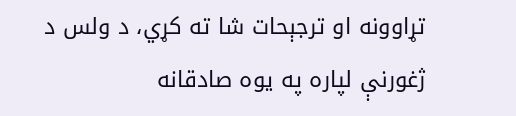تړاوونه او ترجېحات شا ته کړي، د ولس د ژغورنې لپاره په یوه صادقانه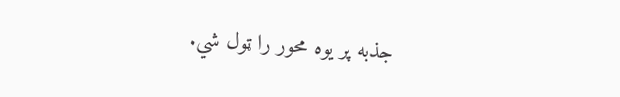جذبه پر یوه محور را ټول شي.